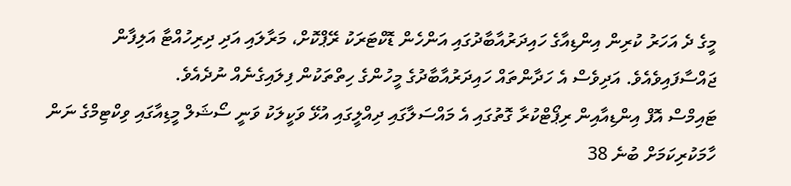މީގެ ދެ އަހަރު ކުރިން އިންޑިއާގެ ހައިދަރުއާބާދުގައި އަންހެން ޑޮކްޓަރަކު ރޭޕްކޮށް، މަރާލައި އަދި ދިރިހުއްޓާ އަލިފާން ޖައްސާފައިވެއެވެ. އަދިވެސް އެ ހަދާންތައް ހައިދަރުއާބާދުގެ މީހުންގެ ހިތްތަކުން ފިލައިގެނެއް ނުދެއެވެ.
ޓައިމްސް އޮފް އިންޑިއާއިން ރިޕޯޓްކުރާ ގޮތުގައި އެ މައްސަލާގައި ދިއްލީގައި އުޅޭ ވަކީލަކު ވަނީ ސޯޝަލް މީޑިއާގައި ވިކްޓިމްގެ ނަން ހާމަކުރިކަމަށް ބުނެ 38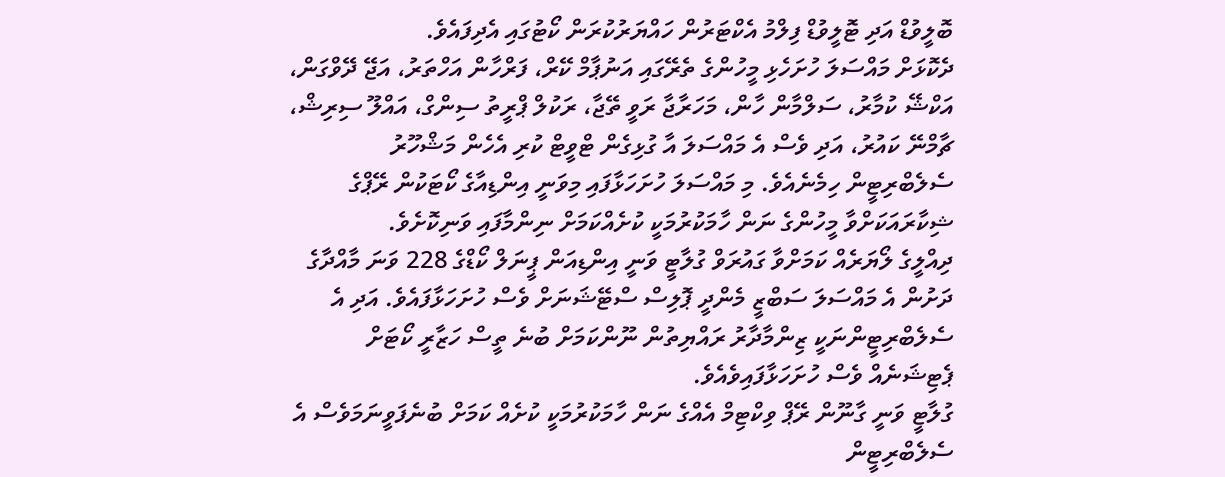ބޮލީވުޑް އަދި ޓޮލީވުޑް ފިލްމު އެކްޓަރުން ހައްޔަރުކުރަން ކޯޓުގައި އެދިފައެވެ.
ދެކޮޅަށް މައްސަލަ ހުށަހެޅި މީހުންގެ ތެރޭގައި އަނުޕާމް ކޭރް، ފަރްހާން އަހްތަރު، އަޖޭ ދޭވްގަން، އަކްޝޭ ކުމާރު، ސަލްމާން ހާން، މަހަރާޖާ ރަވީ ތޭޖާ، ރަކުލް ޕްރީތު ސިންގް، އައްލޫ ސިރިޝް، ޗާމްނޭ ކައުރު، އަދި ވެސް އެ މައްސަލަ އާ ގުޅިގެން ޓްވީޓް ކުރި އެހެން މަޝްހޫރު ސެލެބްރިޓީން ހިމެނެއެވެ. މި މައްސަލަ ހުށަހަޅާފައި މިވަނީ އިންޑިއާގެ ކޯޓަކުން ރޭޕްގެ ޝިކާރައަކަށްވާ މީހުންގެ ނަން ހާމަކުރުމަކީ ކުށެއްކަމަށް ނިންމާފައި ވަނިކޮށެވެ.
ދިއްލީގެ ލޯޔަރެއް ކަމަށްވާ ގައުރަވް ގުލާޓީ ވަނީ އިންޑިއަން ޕީނަލް ކޯޑްގެ 228 ވަނަ މާއްދާގެ ދަށުން އެ މައްސަލަ ސަބްޒީ މެންދީ ޕޮލިސް ސްޓޭޝަނަށް ވެސް ހުށަހަޅާފައެވެ. އަދި އެ ސެލެބްރިޓީންނަކީ ޒިންމާދާރު ރައްޔިތުން ނޫންކަމަށް ބުނެ ތީސް ހަޒާރީ ކޯޓަށް ޕެޓިޝަނެއް ވެސް ހުށަހަޅާފައިވެއެވެ.
ގުލާޓީ ވަނީ ގާނޫން ރޭޕް ވިކްޓިމް އެއްގެ ނަން ހާމަކުރުމަކީ ކުށެއް ކަމަށް ބުނެފަވީނަމަވެސް އެ ސެލެބްރިޓީން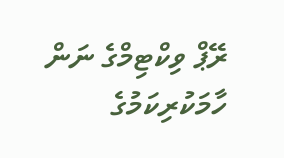ރޭޕް ވިކްޓިމްގެ ނަން ހާމަކުރިކަމުގެ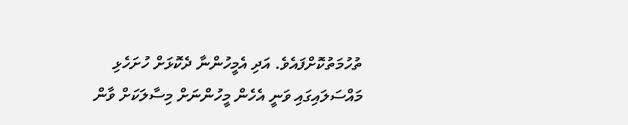ތުހުމަތުކޮށްފައެވެ. އަދި އެމީހުންނާ ދެކޮޅަށް ހުށަހެޅި މައްސަލައިގައި ވަނީ އެހެން މީހުންނަށް މިސާލަކަށް ވާން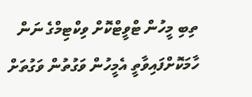ތިބި މީހުން ޓްވީޓްކޮށް ވިކްޓިމްގެ ނަން ހާމަކޮށްފައިވާތީ އެމީހުން ވަގުތުން ވަގުތަށް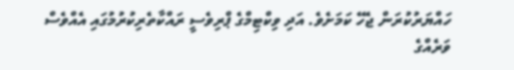ހައްޔަރުކުރަން ޖެހޭ ކަމަށެވެ. އަދި ވިކްޓިމްގެ ޕްރިވެސީ ރައްކާތެރިކުރުމުގައި އެއްވެސް ވަރެއްގެ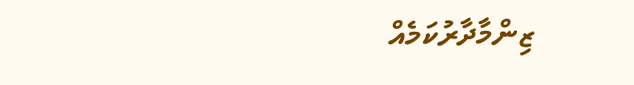ޒިންމާދާރުކަމެއް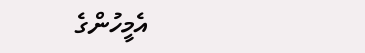އެމީހުންގެ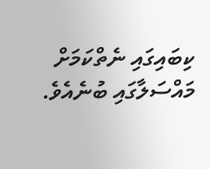ކިބައިގައި ނެތްކަމަށް މައްސަލާގައި ބުނެއެވެ.